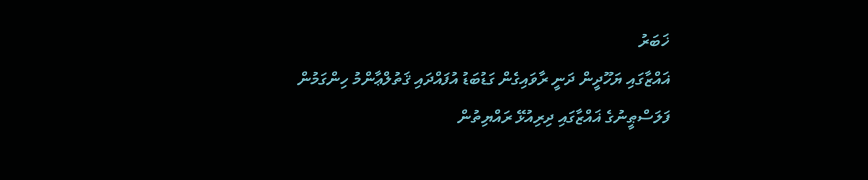ޚަބަރު
ޣައްޒާގައި ޔަހޫދީން ދަނީ ރާވައިގެން ގަޑުބަޑު އުފައްދައި ޤަތުލްޢާންމު ހިންގަމުން
ފަލަސްޠީނުގެ ޣައްޒާގައި ދިރިއުޅޭ ރައްޔިތުން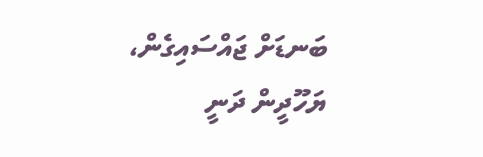ބަނޑަށް ޖައްސައިގެން، ޔަހޫދީން ދަނީ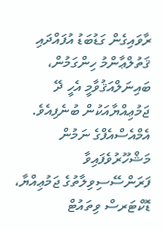ރާވައިގެން ގަޑުބަޑު އުފައްދައި ޤަތުލްޢާންމު ހިންގަމުން، ބައިނަލްއަޤުވާމީ އެހީ ދޭ ޖަމުޢިއްޔާއަކުން ބުނެފިއެވެ.
އެމްއެސްއެފްގެ ނަމުން މަޝްހޫރުވެފައިވާ ފަރަންސޭސިވިލާތުގެ ޖަމުޢިއްޔާ، ޑޮކްޓަރސް ވިތައުޓް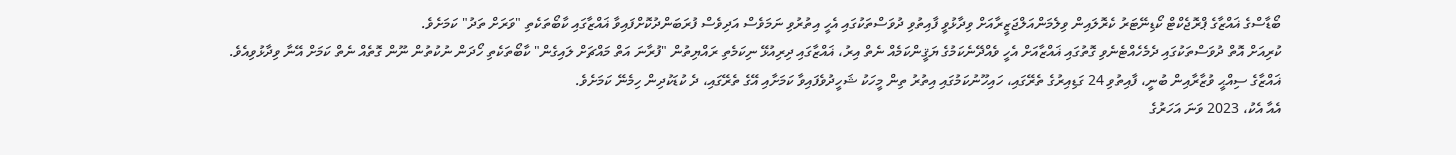ބޯޑާސްގެ ޣައްޒާގެ ޕްރޮޖެކްޓް ކޯޑިނޭޓަރު ކެރޮލައިން ވިލެމަންއަލްޖަޒީރާއަށް ވިދާޅުވީ ފާއިތުވި ދުވަސްތަކުގައި އެހީ އިތުރުވި ނަމަވެސް އަދިވެސް ފުރަބަންދުކޮށްފައިވާ ޣައްޒާގައި ކާބޯތަކެތި "ވަރަށް ތަދު" ކަމަށެވެ.
ކުރިއަށް އޮތް ދުވަސްތަކުގައި ދެމެހެއްޓެނެވި ގޮތުގައި ޣައްޒާއަށް އެހީ ވެއްދޭނެކަމުގެ ޔަޤީންކަމެއް ނެތް އިރު، ޣައްޒާގައި ދިރިއުޅޭ ނިކަމެތި ރައްޔިތުން "ފުރާނަ އަތް މައްޗަށް ލައިގެން" ކާބޯތަކެތި ހޯދަން ނުކުތުން ނޫން ގޮތެއް ނެތް ކަމަށް އޭނާ ވިދާޅުވިއެވެ.
ޣައްޒާގެ ސިއްޙީ ވުޒާރާއިން ބުނީ، ފާއިތުވި 24 ގަޑިއިރުގެ ތެރޭގައި، ހައިހޫނުކަމުގައި އިތުރު ތިން މީހަކު ޝަހީދުވެފައިވާ ކަމަށާއި އޭގެ ތެރޭގައި، ދެ ކުޑަކުދިން ހިމެނޭ ކަމަށެވެ.
އެއާ އެކު، 2023 ވަނަ އަހަރުގެ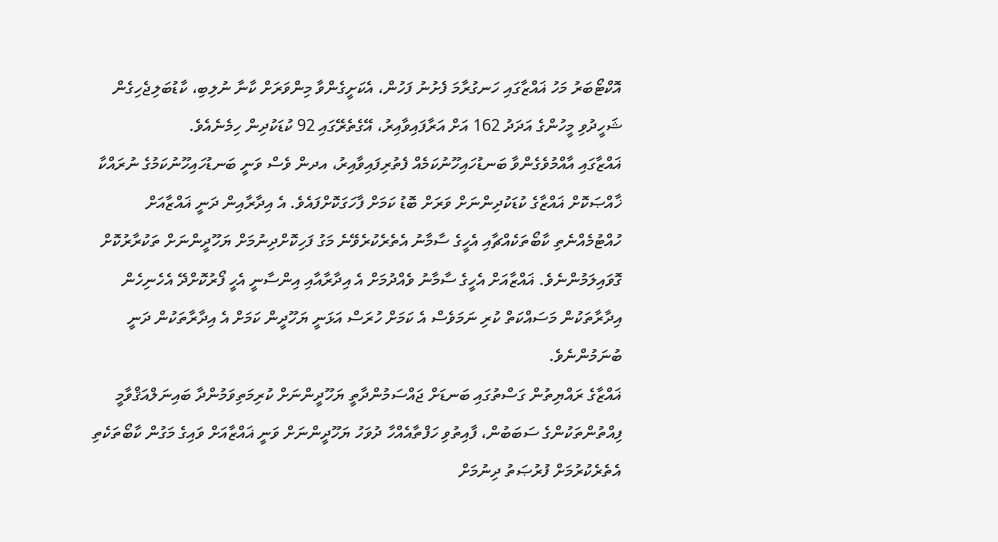އޮކްޓޯބަރު މަހު ޣައްޒާގައި ހަނގުރާމަ ފެށުނު ފަހުން، އެކަށީގެންވާ މިންވަރަށް ކާނާ ނުލިބި، ކާޑުބަލިޖެހިގެން ޝަހީދުވި މީހުންގެ އަދަދު 162 އަށް އަރާފައިވާއިރު، އޭގެތެރޭގައި 92 ކުޑަކުދިން ހިމެނެއެވެ.
ޣައްޒާގައި އާއްމުވެގެންވާ ބަނޑުހައިހޫނުކަމެއް ފެތުރިފައިވާއިރު، އދން ވެސް ވަނީ ބަނޑުހައިހޫނުކަމުގެ ނުރައްކާ ޚާއްޞަކޮށް ޣައްޒާގެ ކުޑަކުދިންނަށް ވަރަށް ބޮޑު ކަމަށް ފާހަގަކޮށްފައެވެ. އެ އިދާރާއިން ދަނީ ޣައްޒާއަށް ހުއްޓުމެއްނެތި ކާބޯތަކެއްޗާއި އެހީގެ ސާމާނު އެތެރެކުރެވޭނެ މަގު ފަހިކޮށްދިނުމަށް ޔަހޫދީންނަށް ތަކުރާރުކޮށް ގޮވައިލަމުންނެވެ. ޣައްޒާއަށް އެހީގެ ސާމާނު ވެއްދުމަށް އެ އިދާރާއާއި އިންސާނީ އެހީ ފޯރުކޮށްދޭ އެހެނިހެން އިދާރާތަކުން މަސައްކަތް ކުރި ނަމަވެސް އެ ކަމަށް ހުރަސް އަޅަނީ ޔަހޫދީން ކަމަށް އެ އިދާރާތަކުން ދަނީ ބުނަމުންނެވެ.
ޣައްޒާގެ ރައްޔިތުން ގަސްތުގައި ބަނޑަށް ޖައްސަމުންދާތީ ޔަހޫދީންނަށް ކުރިމަތިވަމުންދާ ބައިނަލްއަޤްވާމީ ފިއްތުންތަކުންގެ ސަބަބުން، ފާއިތުވި ހަފްތާއެއްހާ ދުވަހު ޔަހޫދީންނަށް ވަނީ ޣައްޒާއަށް ވައިގެ މަގުން ކާބޯތަކެތި އެތެރެކުރުމަށް ފުރުޞަތު ދިނުމަށް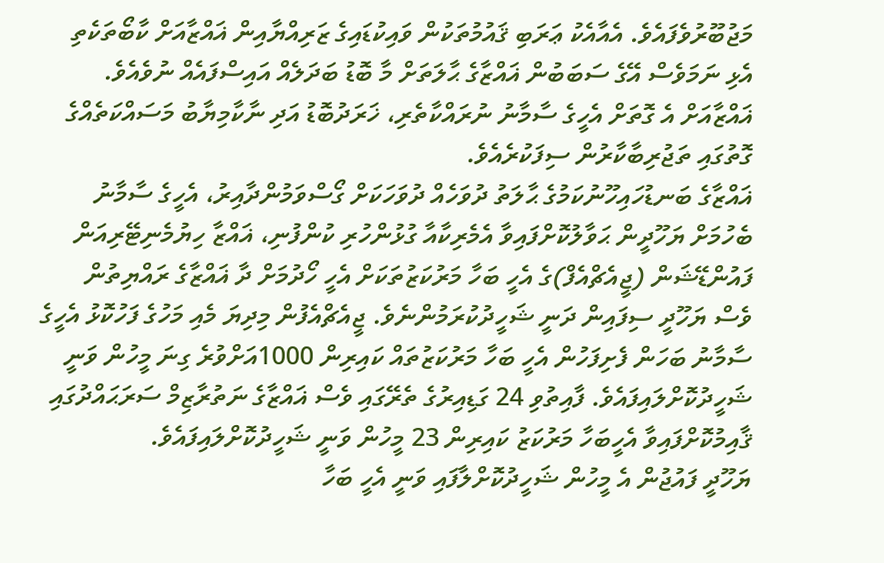މަޖުބޫރުވެފައެވެ. އެއާއެކު ޢަރަބި ޤައުމުތަކުން ވައިކުޑައިގެ ޒަރިއްޔާއިން ޣައްޒާއަށް ކާބޯތަކެތި އެޅި ނަމަވެސް އޭގެ ސަބަބުން ޣައްޒާގެ ޙާލަތަށް މާ ބޮޑު ބަދަލެއް އައިސްފައެއް ނުވެއެވެ. ޣައްޒާއަށް އެ ގޮތަށް އެހީގެ ސާމާނު ނުރައްކާތެރި، ޚަރަދުބޮޑު އަދި ނާކާމިޔާބު މަސައްކަތެއްގެ ގޮތުގައި ތަޖުރިބާކާރުން ސިފަކުރެއެވެ.
ޣައްޒާގެ ބަނޑުހައިހޫނުކަމުގެ ޙާލަތު ދުވަހެއް ދުވަހަކަށް ގޯސްވަމުންދާއިރު، އެހީގެ ސާމާނު ބެހުމަށް ޔަހޫދީން ޙަވާލުކޮށްފައިވާ އެމެރިކާއާ ގުޅުންހުރި ކުންފުނި، ޣައްޒާ ހިޔުމެނިޓޭރިއަން ފައުންޑޭޝަން (ޖީއެޗްއެފް)ގެ އެހީ ބަހާ މަރުކަޒުތަކަށް އެހީ ހޯދުމަށް ދާ ޣައްޒާގެ ރައްޔިތުން ވެސް ޔަހޫދީ ސިފައިން ދަނީ ޝަހީދުކުރަމުންނެވެ. ޖީއެޗްއެފުން މިދިޔަ މެއި މަހުގެ ފަހުކޮޅު އެހީގެ ސާމާނު ބަހަން ފެށިފަހުން އެހީ ބަހާ މަރުކަޒުތައް ކައިރިން 1000އަށްވުރެ ގިނަ މީހުން ވަނީ ޝަހީދުކޮށްލައިފައެވެ. ފާއިތުވި 24 ގަޑިއިރުގެ ތެރޭގައި ވެސް ޣައްޒާގެ ނަތުރާޒިމް ސަރަޙައްދުގައި ޤާއިމުކޮށްފައިވާ އެހީބަހާ މަރުކަޒު ކައިރިން 23 މީހުން ވަނީ ޝަހީދުކޮށްލައިފައެވެ.
ޔަހޫދީ ފައުޖުން އެ މީހުން ޝަހީދުކޮށްލާފައި ވަނީ އެހީ ބަހާ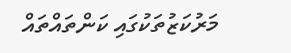މަރުކަޒުތަކުގައި ކަންތައްތައް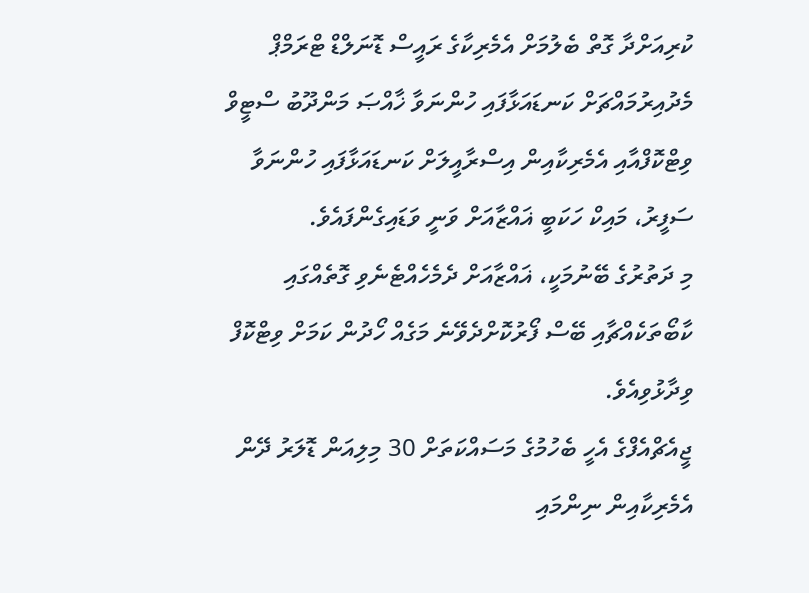ކުރިއަށްދާ ގޮތް ބެލުމަށް އެމެރިކާގެ ރައީސް ޑޮނަލްޑް ޓްރަމްޕް މެދުއިރުމައްޗަށް ކަނޑައަޅާފައި ހުންނަވާ ޚާއްޞަ މަންދޫބު ސްޓީވް ވިޓްކޮފްއާއި އެމެރިކާއިން އިސްރާއީލަށް ކަނޑައަޅާފައި ހުންނަވާ ސަފީރު، މައިކް ހަކަބީ ޣައްޒާއަށް ވަނީ ވަޑައިގެންފައެވެ.
މި ދަތުރުގެ ބޭނުމަކީ، ޣައްޒާއަށް ދެމެހެއްޓެނެވި ގޮތެއްގައި ކާބޯތަކެއްޗާއި ބޭސް ފޯރުކޮށްދެވޭނެ މަގެއް ހޯދުން ކަމަށް ވިޓްކޮފް ވިދާޅުވިއެވެ.
ޖީއެޗްއެފްގެ އެހީ ބެހުމުގެ މަސައްކަތަށް 30 މިލިއަން ޑޮލަރު ދޭން އެމެރިކާއިން ނިންމައި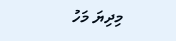މިދިޔަ މަހު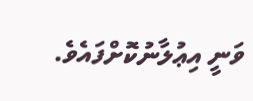ވަނީ އިޢުލާނުކޮށްފައެވެ.